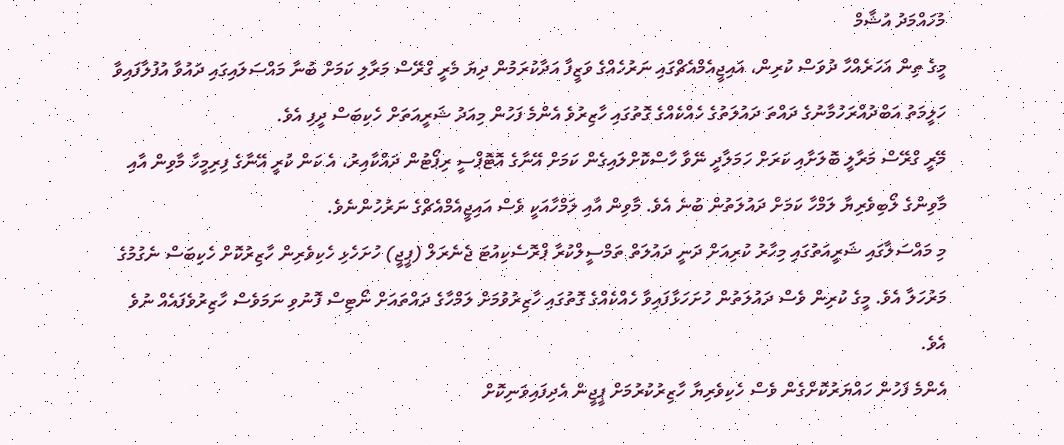މުހައްމަދު އުޝާމް
މީގެ ތިން އަހަރެއްހާ ދުވަސް ކުރިން، އައިޖީއެމްއެޗްގައި ނަރުހެއްގެ ވަޒީފާ އަދާކުރަމުން ދިޔަ މެރީ ގްރޭސް މަރާލި ކަމަށް ބުނާ މައްސަލައިގައި ދައުވާ އުފުލާފައިވާ ހަލީމަތު އަބްދުއްރަހުމާނުގެ ދައްތަ ދައުލަތުގެ ހެއްކެއްގެ ގޮތުގައި ހާޒިރުވެ އެންމެ ފަހުން މިއަދު ޝަރީއަތަށް ހެކިބަސް ދީފި އެވެ.
މޭރީ ގްރޭސް މަރާލީ ބޮލަށާއި ކަރަށް ހަމަލާދީ ނޭވާ ހާސްކޮށްލައިގެން ކަމަށް އޭނާގެ އޮޓޮޕްސީ ރިޕޯޓުން ދައްކާއިރު، އެ ކަން ކުރީ އޭނާގެ ފިރިމީހާ މާވިން އާއި މާވިންގެ ލޯބިވެރިޔާ ލަމްހާ ކަމަށް ދައުލަތުން ބުނެ އެވެ. މާވިން އާއި ލަމްހާއަކީ ވެސް އައިޖީއެމްއެޗްގެ ނަރުހުންނެވެ.
މި މައްސަލާގައި ޝަރީއަތުގައި މިހާރު ކުރިއަށް ދަނީ ދައުލަތް ތަމްސީލްކުރާ ޕްރޮސެކިއުޓަ ޖެނެރަލް (ޕީޖީ) ހުށަހެޅި ހެކިވެރިން ހާޒިރުކޮށް ހެކިބަސް ނެގުމުގެ މަރުހަލާ އެވެ. މީގެ ކުރިން ވެސް ދައުލަތުން ހުށަހަޅާފައިވާ ހެއްކެއްގެ ގޮތުގައި ހާޒިރުވުމަށް ލަމްހާގެ ދައްތައަށް ނޯޓިސް ފޮނުވި ނަމަވެސް ހާޒިރުވެފައެއް ނުވެ އެވެ.
އެންމެ ފަހުން ހައްޔަރުކޮށްގެން ވެސް ހެކިވެރިޔާ ހާޒިރުކުރުމަށް ޕީޖީން އެދިފައިވަނިކޮށް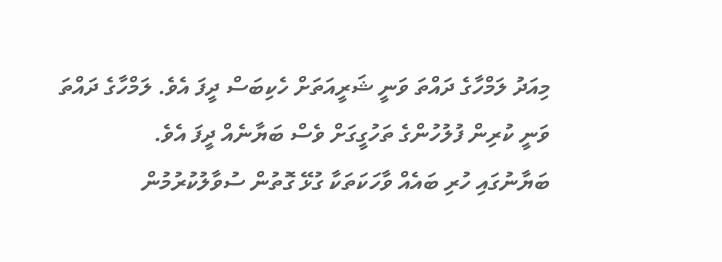މިއަދު ލަމްހާގެ ދައްތަ ވަނީ ޝަރީއަތަށް ހެކިބަސް ދީފަ އެވެ. ލަމްހާގެ ދައްތަ ވަނީ ކުރިން ފުލުހުންގެ ތަހުގީގަށް ވެސް ބަޔާނެއް ދީފަ އެވެ.
ބަޔާނުގައި ހުރި ބައެއް ވާހަކަތަކާ ގުޅޭ ގޮތުން ސުވާލުކުރުމުން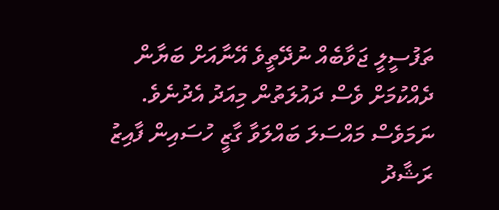ތަފުސީލީ ޖަވާބެއް ނުދޭތީވެ އޭނާއަށް ބަޔާން ދެއްކުމަށް ވެސް ދައުލަތުން މިއަދު އެދުނެވެ. ނަމަވެސް މައްސަލަ ބައްލަވާ ގާޒީ ހުސައިން ފާއިޒު ރަޝާދު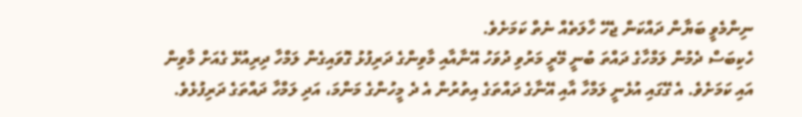ނިންމެވީ ބަޔާން ދައްކަން ޖެހޭ ހާލަތެއް ނެތް ކަމަށެވެ.
ހެކިބަސް ދެމުން ލަމްހާގެ ދައްތަ ބުނީ މޭރީ މަރުވި ދުވަހު އޭނާއާއި މާވިންގެ ދަރިފުޅު ގޮވައިގެން ލަމްހާ ދިރިއުޅޭ ގެއަށް މާވިން އައި ކަމަށެވެ. އެ ގޭގައި އުޅެނީ ލަމްހާ އާއި އޭނާގެ ދައްތަގެ އިތުރުން އެ ދެ މީހުންގެ މަންމަ، އަދި ލަމްހާ ދައްތަގެ ދަރިފުޅެވެ.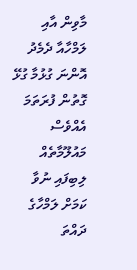މާވިން އާއި ލަމްހާއާ ދެމެދު އޮންނަ ގުޅުމާ ގުޅޭ ގޮތުން ފުރަތަމަ އެއްވެސް މައުލޫމާތެއް ލިބިފައި ނުވާ ކަމަށް ލަމްހާގެ ދައްތަ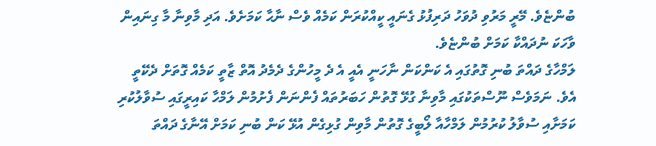ބުންޏެވެ. މޭރީ މަރުވި ދުވަހު ދަރިފުޅު ގެނައީ ކީއްކުރަން ކަމެއް ވެސް ނާޙާ ކަމަށެވެ. އަދި މާވިނާ މާ ގިނައިން ވާހަކަ ނުދައްކާ ކަމަށް ބުންޏެވެ.
ލަމްހާގެ ދައްތަ ބުނި ގޮތުގައި އެ ކަންކަން ނާހަނީ އެއީ އެ ދެ މީހުންގެ ދެމެދު އޮތް ޒާތީ ކަމެއް ގޮތަށް ދެކޭތީ އެވެ. ނަމަވެސް ނޫސްތަކުގައި މާވިނާ ގުޅޭ ގޮތުން ހަބަރުތައް ފެންނަން ފެށުމުން ލަމްހާ ކައިރީގައި ސުވާލުކުރި ކަމަށާއި ސުވާލު ކުރުމުން ލަމްހާއާ ލޯބީގެ ގޮތުން މާވިން ގުޅިގެން އުޅޭ ކަން ބުނި ކަމަށް އޭނާގެ ދައްތަ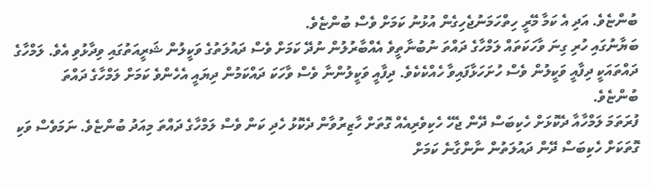ބުންޏެވެ. އަދި އެ ކަމާ މޭރީ ހިތްހަމަނުޖެހިގެން އުޅުނު ކަމަށް ވެސް ބުންޏެވެ.
ބަޔާނުގައި ހުރި ގިނަ ވާހަކަތައް ލަމްހާގެ ދައްތަ ނުބުނާތީވެ އެއްބާރުލުން ނުދޭ ކަމަށް ވެސް ދައުލަތުގެ ވަކީލުން ޝަރީއަތުގައި ވިދާޅުވި އެވެ. ލަމްހާގެ ދައްތައަކީ ދިފާއީ ވަކީލުން ވެސް ހުށަހަޅާފައިވާ ހެއްކެކެވެ. ދިފާއީ ވަކީލުންނާ ވެސް ވާހަކަ ދައްކަމުން ދިޔައީ އެހެންވެ ކަމަށް ލަމްހާގެ ދައްތަ ބުންޏެވެ.
ފުރަތަމަ ލަމްހާއާ ދެކޮޅަށް ހެކިބަސް ދޭން ޖެހޭ ހެކިވެރިއެއް ގޮތަށް ހާޒިރުވާން ދެކޮޅު ހެދި ކަން ވެސް ލަމްހާގެ ދައްތަ މިއަދު ބުންޏެވެ. ނަމަވެސް ވަކި ގޮތަކަށް ހެކިބަސް ދޭން ދައުލަތުން ނާންގާނެ ކަމަށް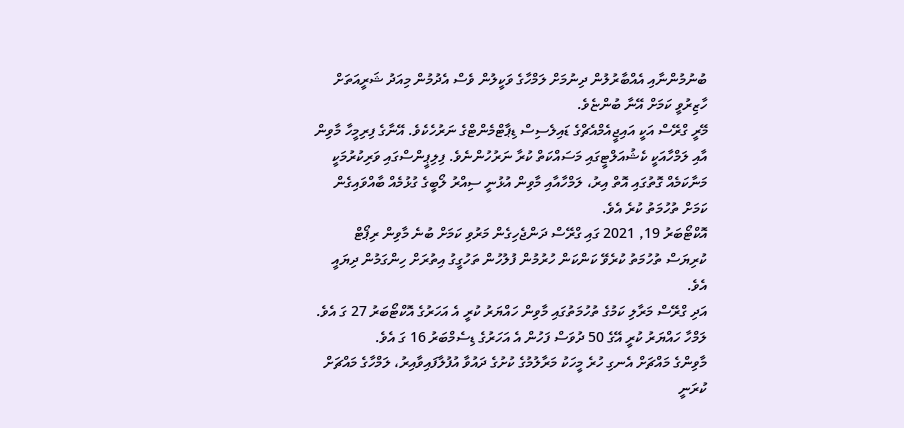ބުނުމުންނާއި އެއްބާރުލުން ދިނުމަށް ލަމްހާގެ ވަކީލުން ވެސް އެދުމުން މިއަދު ޝަރީއަތަށް ހާޒިރުވީ ކަމަށް އޭނާ ބުންޏެވެ.
މޭރީ ގްރޭސް އަކީ އައިޖީއެމްއެޗްގެ ޑައިލެސިސް ޑިޕާޓްމެންޓްގެ ނަރުހެކެވެ. އޭނާގެ ފިރިމީހާ މާވިން އާއި ލަމްހާއަކީ ކެޝުއަލްޓީގައި މަސައްކަތް ކުރާ ނަރުހުންނެވެ. ފިލިޕީންސްގައި ވަރިކުރުމަކީ މަނާކަމެއް ގޮތުގައި އޮތް އިރު، ލަމްހާއާއި މާވިން އުޅުނީ ސިއްރު ލޯބީގެ ގުޅުމެއް ބާއްވައިގެން ކަމަށް ތުހުމަތު ކުރެ އެވެ.
އޮކްޓޯބަރު 19, 2021 ގައި ގްރޭސް ދަންޖެހިގެން މަރުވި ކަމަށް ބުނެ މާވިން ރިޕޯޓް ކުރިޔަސް ތުހުމަތު ކުރެވޭ ކަންކަން ހުރުމުން ފުލުހުން ތަހުގީގު އިތުރަށް ހިންގަމުން ދިޔައީ އެވެ.
އަދި ގްރޭސް މަރާލި ކަމުގެ ތުހުމަތުގައި މާވިން ހައްޔަރު ކުރީ އެ އަހަރުގެ އޮކްޓޯބަރު 27 ގަ އެވެ. ލަމްހާ ހައްޔަރު ކުރީ އޭގެ 50 ދުވަސް ފަހުން އެ އަހަރުގެ ޑިސެމްބަރު 16 ގަ އެވެ.
މާވިންގެ މައްޗަށް އެނގި ހުރެ މީހަކު މަރާލުމުގެ ކުށުގެ ދައުވާ އުފުލާފައިވާއިރު، ލަމްހާގެ މައްޗަށް ކުރަނީ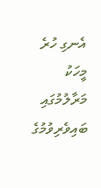އެނގި ހުރެ މީހަކު މަރާލުމުގައި ބައިވެރިވުމުގެ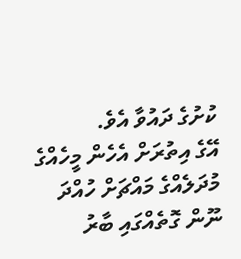ކުށުގެ ދައުވާ އެވެ.
އޭގެ އިތުރަށް އެހެން މީހެއްގެ މުދަލެއްގެ މައްޗަށް ހުއްދަ ނޫން ގޮތެއްގައި ބާރު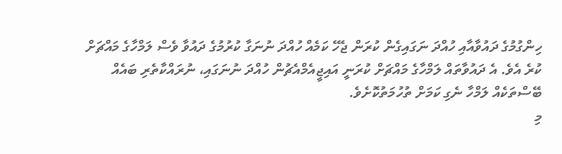ހިންގުމުގެ ދައުވާއާއި ހުއްދަ ނަގައިގެން ކުރަން ޖެހޭ ކަމެއް ހުއްދަ ނުނަގާ ކުރުމުގެ ދައުވާ ވެސް ލަމްހާގެ މައްޗަށް ކުރެ އެވެ. އެ ދައުވާތައް ލަމްހާގެ މައްޗަށް ކުރަނީ އައިޖީއެމްއެޗުން ހުއްދަ ނުނަގައި، ނުރައްކާތެރި ބައެއް ބޭސްތަކެއް ލަމްހާ ނެގި ކަމަށް ތުހުމަތުކޮށެވެ.
މި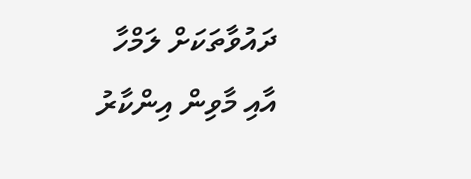ދައުވާތަކަށް ލަމްހާ އާއި މާވިން އިންކާރު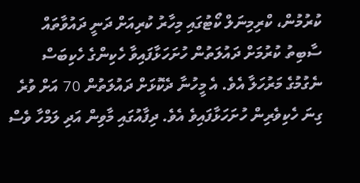ކުރުމުން، ކްރިމިނަލް ކޯޓުގައި މިހާރު ކުރިއަށް ދަނީ ދައުވާތައް ސާބިތު ކުރުމަށް ދައުލަތުން ހުށަހަޅާފައިވާ ހެކިންގެ ހެކިބަސް ނެގުމުގެ މަރުހަލާ އެވެ. އެ މީހުނާ ދެކޮޅަށް ދައުލަތުން 70 އަށް ވުރެ ގިނަ ހެކިވެރިން ހުށަހަޅާފައިވެ އެވެ. ދިފާއުގައި މާވިން އަދި ލަމްހާ ވެސް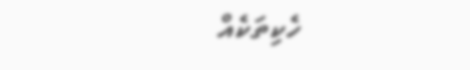ހެކިތަކެއް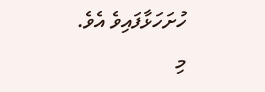ހުށަހަޅާފައިވެ އެވެ.
މި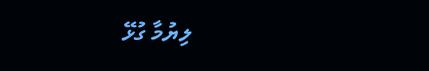ލިޔުމާ ގުޅޭ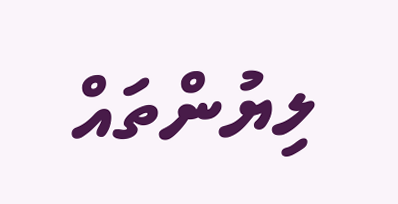ލިޔުންތައް